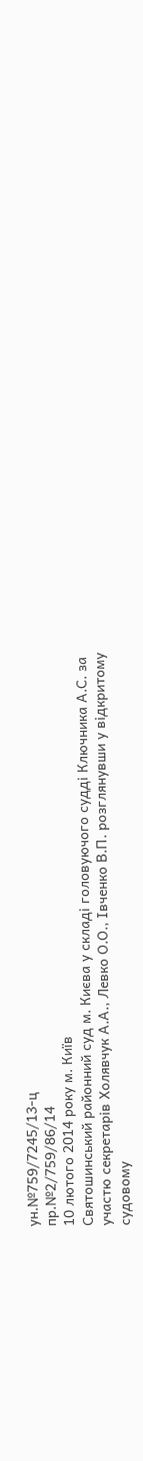ун.№759/7245/13-ц
пр.№2/759/86/14
10 лютого 2014 року м. Київ
Святошинський районний суд м. Києва у складі головуючого судді Ключника А.С. за участю секретарів Холявчук А.А., Левко О.О., Івченко В.П. розглянувши у відкритому судовому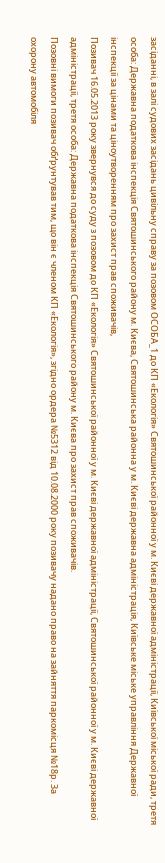засіданні, в залі судових засідань цивільну справу за позовом ОСОБА_1 до КП «Екологія» Святошинської районної у м. Києві державної адміністрації, Київської міської ради, третя особа: Державна податкова інспекція Святошинського району м. Києва, Святошинська районна у м. Києві державна адміністрація, Київське міське управління Державної інспекції за цінами та ціноутворенням про захист прав споживачів,
Позивач 16.05.2013 року звернувся до суду з позовом до КП «Екологія» Святошинської районної у м. Києві державної адміністрації, Святошинської районної у м. Києві державної адміністрації, третя особа: Державна податкова інспекція Святошинського району м. Києва про захист прав споживачів.
Позовні вимоги позивач обґрунтував тим, що він є членом КП «Екологія», згідно ордера №5312 від 10.08.2000 року позивачу надано право на зайняття паркомісця №18р. За охорону автомобіля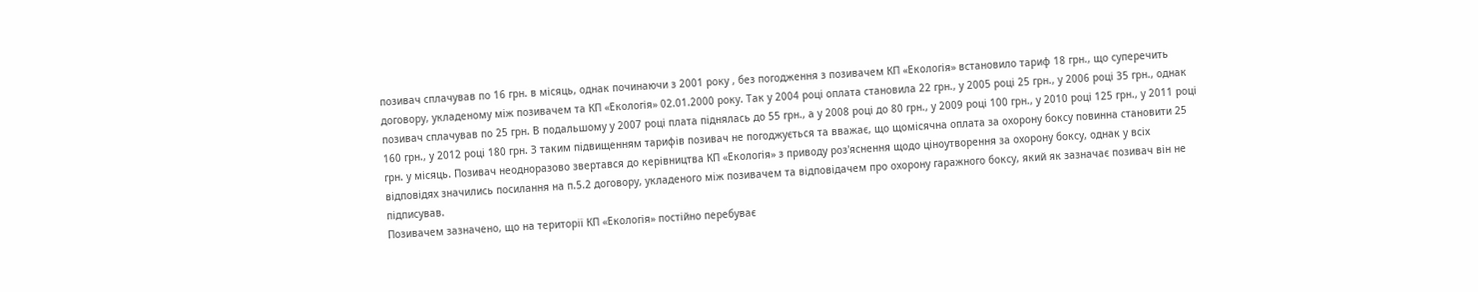позивач сплачував по 16 грн. в місяць, однак починаючи з 2001 року , без погодження з позивачем КП «Екологія» встановило тариф 18 грн., що суперечить договору, укладеному між позивачем та КП «Екологія» 02.01.2000 року. Так у 2004 році оплата становила 22 грн., у 2005 році 25 грн., у 2006 році 35 грн., однак позивач сплачував по 25 грн. В подальшому у 2007 році плата піднялась до 55 грн., а у 2008 році до 80 грн., у 2009 році 100 грн., у 2010 році 125 грн., у 2011 році 160 грн., у 2012 році 180 грн. З таким підвищенням тарифів позивач не погоджується та вважає, що щомісячна оплата за охорону боксу повинна становити 25 грн. у місяць. Позивач неодноразово звертався до керівництва КП «Екологія» з приводу роз'яснення щодо ціноутворення за охорону боксу, однак у всіх відповідях значились посилання на п.5.2 договору, укладеного між позивачем та відповідачем про охорону гаражного боксу, який як зазначає позивач він не підписував.
Позивачем зазначено, що на території КП «Екологія» постійно перебуває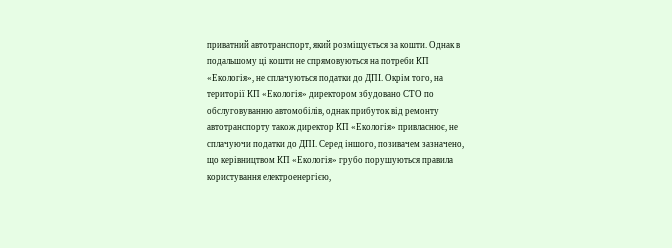приватний автотранспорт, який розміщується за кошти. Однак в подальшому ці кошти не спрямовуються на потреби КП «Екологія», не сплачуються податки до ДПІ. Окрім того, на території КП «Екологія» директором збудовано СТО по обслуговуванню автомобілів, однак прибуток від ремонту автотранспорту також директор КП «Екологія» привласнює, не сплачуючи податки до ДПІ. Серед іншого, позивачем зазначено, що керівництвом КП «Екологія» грубо порушуються правила користування електроенергією,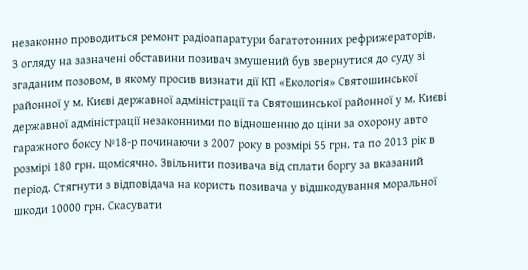незаконно проводиться ремонт радіоапаратури багатотонних рефрижераторів.
З огляду на зазначені обставини позивач змушений був звернутися до суду зі згаданим позовом, в якому просив визнати дії КП «Екологія» Святошинської районної у м. Києві державної адміністрації та Святошинської районної у м. Києві державної адміністрації незаконними по відношенню до ціни за охорону авто гаражного боксу №18-р починаючи з 2007 року в розмірі 55 грн. та по 2013 рік в розмірі 180 грн. щомісячно. Звільнити позивача від сплати боргу за вказаний період. Стягнути з відповідача на користь позивача у відшкодування моральної шкоди 10000 грн. Скасувати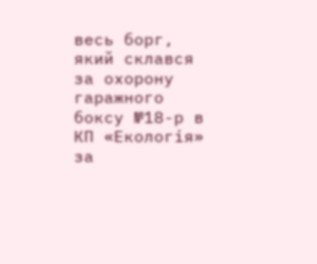весь борг, який склався за охорону гаражного боксу №18-р в КП «Екологія» за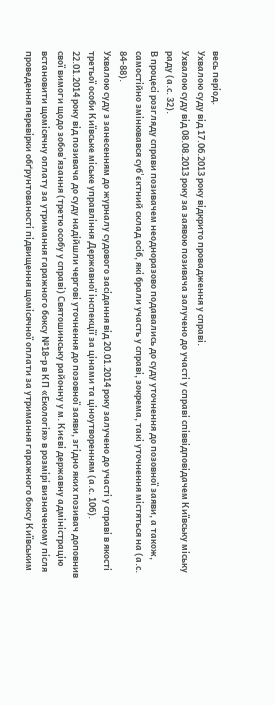весь період.
Ухвалою суду від 17.06.2013 року відкрито провадження у справі.
Ухвалою суду від 08.08.2013 року за заявою позивача залучено до участі у справі співвідповідачем Київську міську раду (а.с. 32).
В процесі розгляду справи позивачем неодноразово подавались до суду уточнення до позовної заяви, а також, самостійно змінювався суб'єктний склад осіб, які брали участь у справі, зокрема, такі уточнення містяться на (а.с. 84-88).
Ухвалою суду з занесенням до журналу судового засідання від 20.01.2014 року залучено до участі у справі в якості третьої особи Київське міське управління Державної інспекції за цінами та ціноутворенням (а.с. 106).
22.01.2014 року від позивача до суду надійшли чергові уточнення до позовної заяви, згідно яких позивач доповнив свої вимоги щодо зобов'язання (третю особу у справі) Святошинську районну у м. Києві державну адміністрацію встановити щомісячну оплату за утримання гаражного боксу №18-р в КП «Екологія» в розмірі визначеному після проведення перевірки обґрунтованості підвищення щомісячної оплати за утримання гаражного боксу Київським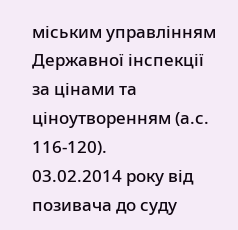міським управлінням Державної інспекції за цінами та ціноутворенням (а.с. 116-120).
03.02.2014 року від позивача до суду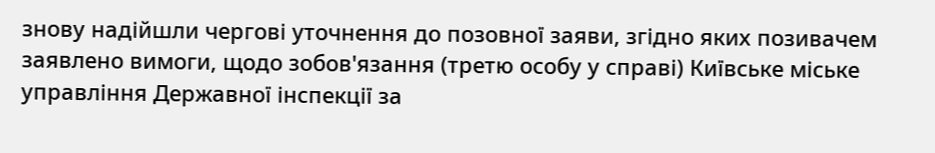знову надійшли чергові уточнення до позовної заяви, згідно яких позивачем заявлено вимоги, щодо зобов'язання (третю особу у справі) Київське міське управління Державної інспекції за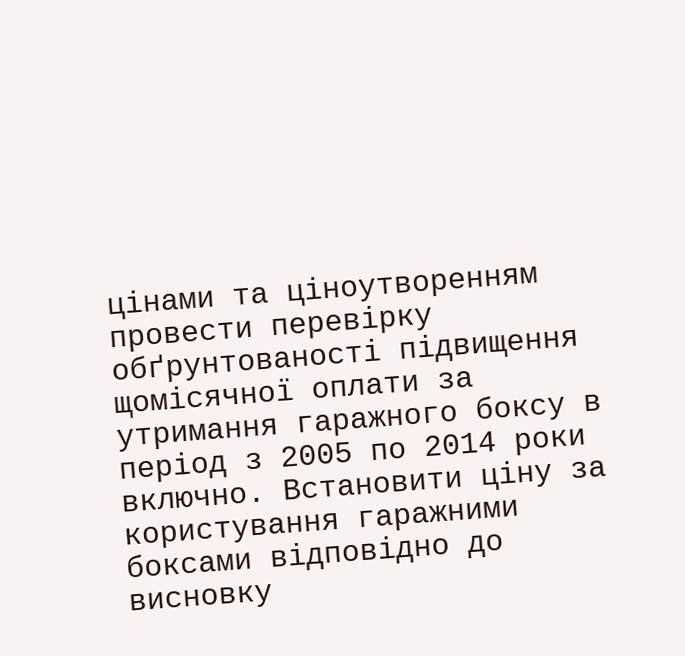цінами та ціноутворенням провести перевірку обґрунтованості підвищення щомісячної оплати за утримання гаражного боксу в період з 2005 по 2014 роки включно. Встановити ціну за користування гаражними боксами відповідно до висновку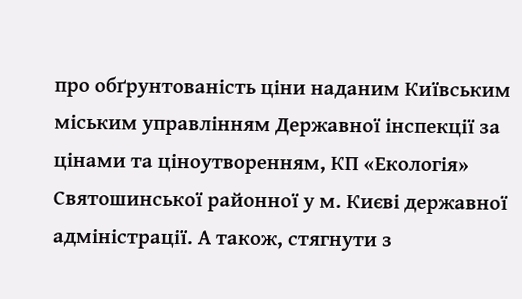про обґрунтованість ціни наданим Київським міським управлінням Державної інспекції за цінами та ціноутворенням, КП «Екологія» Святошинської районної у м. Києві державної адміністрації. А також, стягнути з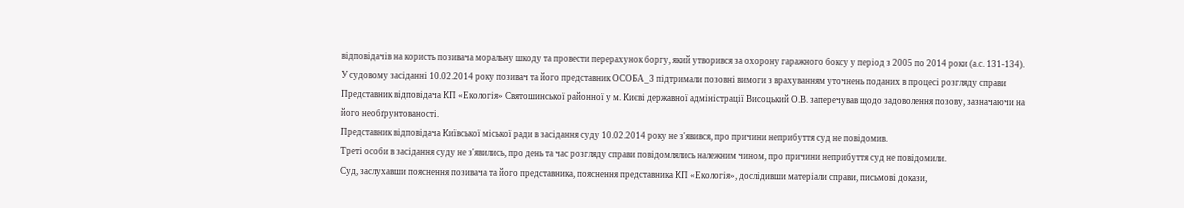відповідачів на користь позивача моральну шкоду та провести перерахунок боргу, який утворився за охорону гаражного боксу у період з 2005 по 2014 роки (а.с. 131-134).
У судовому засіданні 10.02.2014 року позивач та його представник ОСОБА_3 підтримали позовні вимоги з врахуванням уточнень поданих в процесі розгляду справи Представник відповідача КП «Екологія» Святошинської районної у м. Києві державної адміністрації Висоцький О.В. заперечував щодо задоволення позову, зазначаючи на його необґрунтованості.
Представник відповідача Київської міської ради в засідання суду 10.02.2014 року не з'явився, про причини неприбуття суд не повідомив.
Треті особи в засідання суду не з'явились, про день та час розгляду справи повідомлялись належним чином, про причини неприбуття суд не повідомили.
Суд, заслухавши пояснення позивача та його представника, пояснення представника КП «Екологія», дослідивши матеріали справи, письмові докази,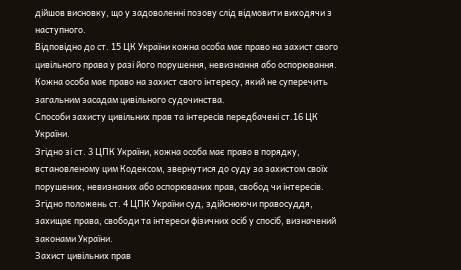дійшов висновку, що у задоволенні позову слід відмовити виходячи з наступного.
Відповідно до ст. 15 ЦК України кожна особа має право на захист свого цивільного права у разі його порушення, невизнання або оспорювання. Кожна особа має право на захист свого інтересу, який не суперечить загальним засадам цивільного судочинства.
Способи захисту цивільних прав та інтересів передбачені ст.16 ЦК України.
Згідно зі ст. 3 ЦПК України, кожна особа має право в порядку, встановленому цим Кодексом, звернутися до суду за захистом своїх порушених, невизнаних або оспорюваних прав, свобод чи інтересів.
Згідно положень ст. 4 ЦПК України суд, здійснюючи правосуддя, захищає права, свободи та інтереси фізичних осіб у спосіб, визначений законами України.
Захист цивільних прав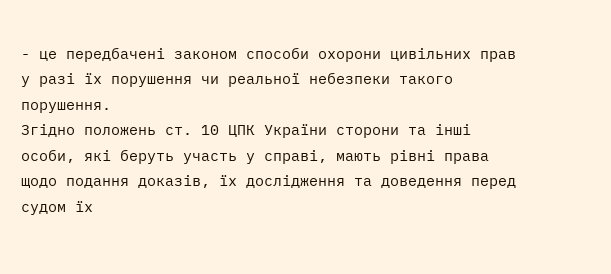- це передбачені законом способи охорони цивільних прав у разі їх порушення чи реальної небезпеки такого порушення.
Згідно положень ст. 10 ЦПК України сторони та інші особи, які беруть участь у справі, мають рівні права щодо подання доказів, їх дослідження та доведення перед судом їх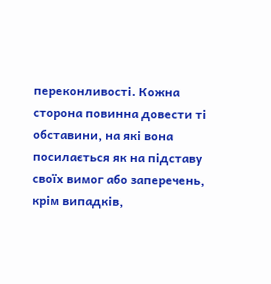переконливості. Кожна сторона повинна довести ті обставини, на які вона посилається як на підставу своїх вимог або заперечень, крім випадків,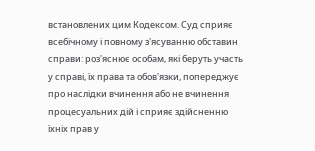встановлених цим Кодексом. Суд сприяє всебічному і повному з'ясуванню обставин справи: роз'яснює особам, які беруть участь у справі, їх права та обов'язки, попереджує про наслідки вчинення або не вчинення процесуальних дій і сприяє здійсненню їхніх прав у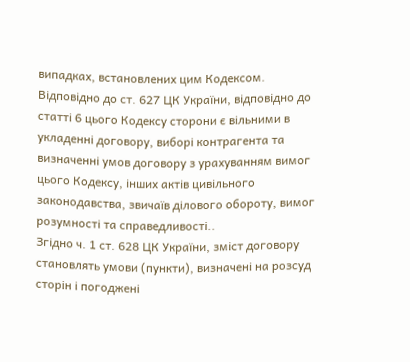випадках, встановлених цим Кодексом.
Відповідно до ст. 627 ЦК України, відповідно до статті 6 цього Кодексу сторони є вільними в укладенні договору, виборі контрагента та визначенні умов договору з урахуванням вимог цього Кодексу, інших актів цивільного законодавства, звичаїв ділового обороту, вимог розумності та справедливості..
Згідно ч. 1 ст. 628 ЦК України, зміст договору становлять умови (пункти), визначені на розсуд сторін і погоджені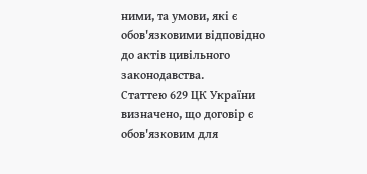ними, та умови, які є обов'язковими відповідно до актів цивільного законодавства.
Статтею 629 ЦК України визначено, що договір є обов'язковим для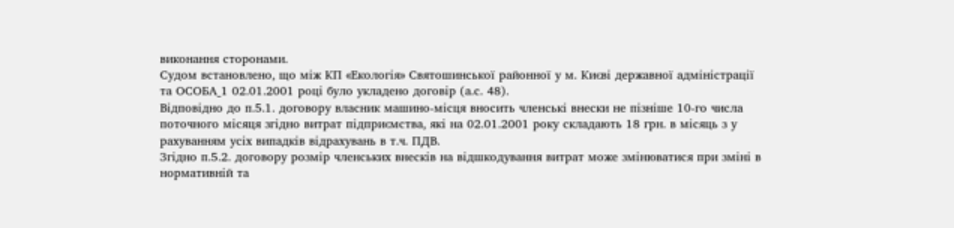виконання сторонами.
Судом встановлено, що між КП «Екологія» Святошинської районної у м. Києві державної адміністрації та ОСОБА_1 02.01.2001 році було укладено договір (а.с. 48).
Відповідно до п.5.1. договору власник машино-місця вносить членські внески не пізніше 10-го числа поточного місяця згідно витрат підприємства, які на 02.01.2001 року складають 18 грн. в місяць з у рахуванням усіх випадків відрахувань в т.ч. ПДВ.
Згідно п.5.2. договору розмір членських внесків на відшкодування витрат може змінюватися при зміні в нормативній та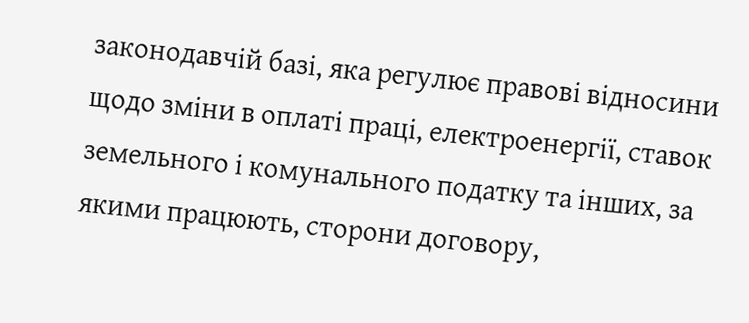законодавчій базі, яка регулює правові відносини щодо зміни в оплаті праці, електроенергії, ставок земельного і комунального податку та інших, за якими працюють, сторони договору,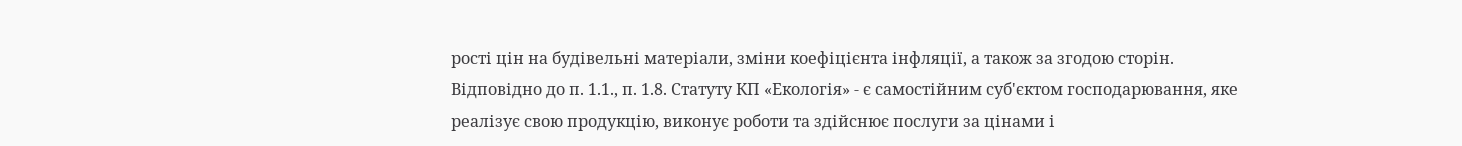рості цін на будівельні матеріали, зміни коефіцієнта інфляції, а також за згодою сторін.
Відповідно до п. 1.1., п. 1.8. Статуту КП «Екологія» - є самостійним суб'єктом господарювання, яке реалізує свою продукцію, виконує роботи та здійснює послуги за цінами і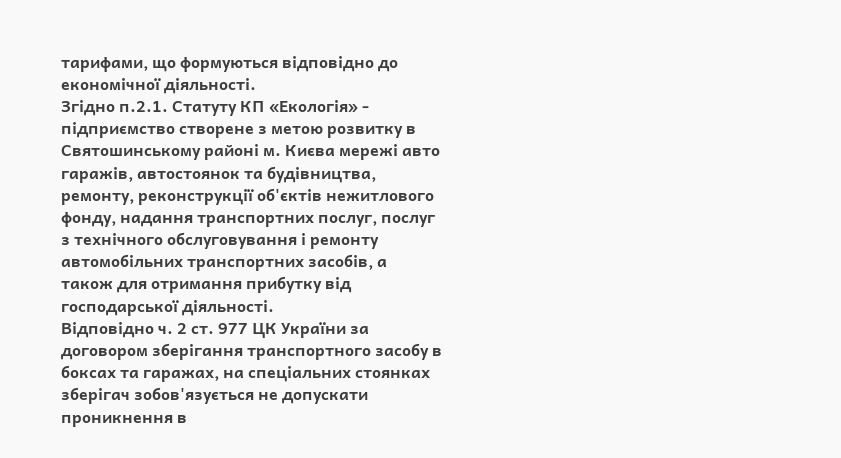тарифами, що формуються відповідно до економічної діяльності.
Згідно п.2.1. Статуту КП «Екологія» - підприємство створене з метою розвитку в Святошинському районі м. Києва мережі авто гаражів, автостоянок та будівництва, ремонту, реконструкції об'єктів нежитлового фонду, надання транспортних послуг, послуг з технічного обслуговування і ремонту автомобільних транспортних засобів, а також для отримання прибутку від господарської діяльності.
Відповідно ч. 2 ст. 977 ЦК України за договором зберігання транспортного засобу в боксах та гаражах, на спеціальних стоянках зберігач зобов'язується не допускати проникнення в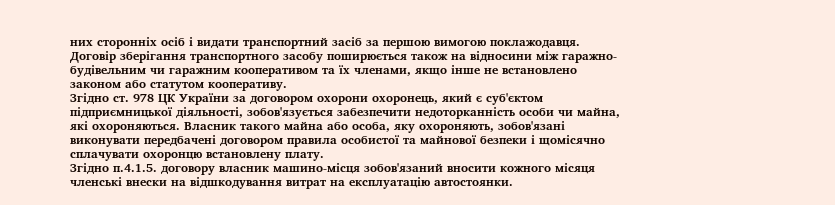них сторонніх осіб і видати транспортний засіб за першою вимогою поклажодавця. Договір зберігання транспортного засобу поширюється також на відносини між гаражно-будівельним чи гаражним кооперативом та їх членами, якщо інше не встановлено законом або статутом кооперативу.
Згідно ст. 978 ЦК України за договором охорони охоронець, який є суб'єктом підприємницької діяльності, зобов'язується забезпечити недоторканність особи чи майна, які охороняються. Власник такого майна або особа, яку охороняють, зобов'язані виконувати передбачені договором правила особистої та майнової безпеки і щомісячно сплачувати охоронцю встановлену плату.
Згідно п.4.1.5. договору власник машино-місця зобов'язаний вносити кожного місяця членські внески на відшкодування витрат на експлуатацію автостоянки.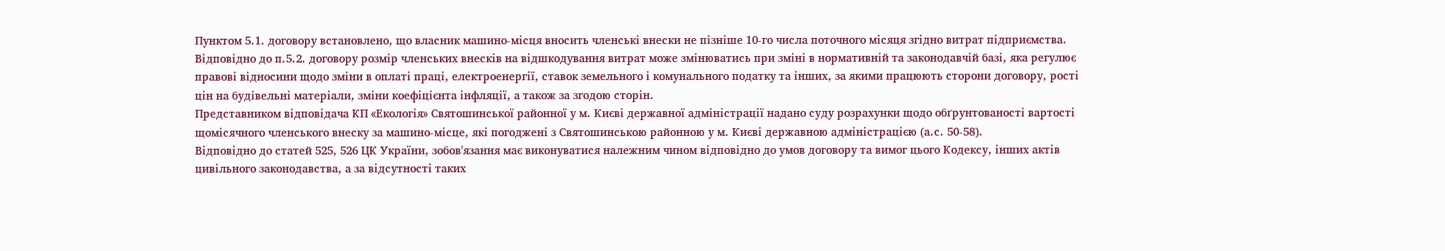Пунктом 5.1. договору встановлено, що власник машино-місця вносить членські внески не пізніше 10-го числа поточного місяця згідно витрат підприємства.
Відповідно до п.5.2. договору розмір членських внесків на відшкодування витрат може змінюватись при зміні в нормативній та законодавчій базі, яка регулює правові відносини щодо зміни в оплаті праці, електроенергії, ставок земельного і комунального податку та інших, за якими працюють сторони договору, рості цін на будівельні матеріали, зміни коефіцієнта інфляції, а також за згодою сторін.
Представником відповідача КП «Екологія» Святошинської районної у м. Києві державної адміністрації надано суду розрахунки щодо обґрунтованості вартості щомісячного членського внеску за машино-місце, які погоджені з Святошинською районною у м. Києві державною адміністрацією (а.с. 50-58).
Відповідно до статей 525, 526 ЦК України, зобов'язання має виконуватися належним чином відповідно до умов договору та вимог цього Кодексу, інших актів цивільного законодавства, а за відсутності таких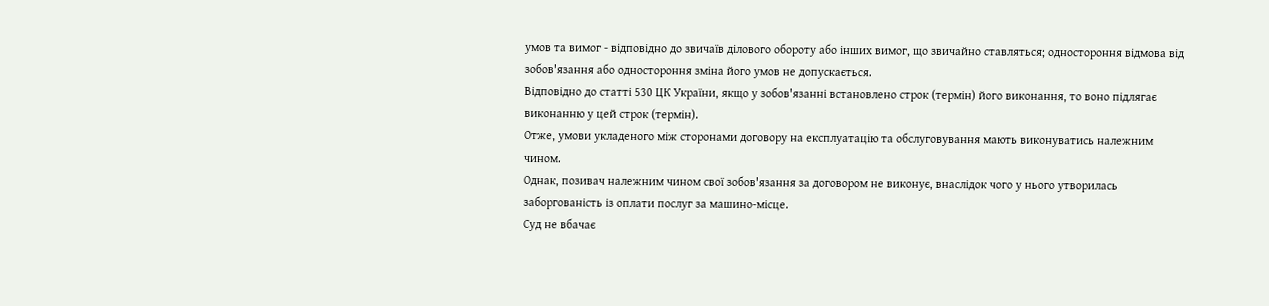умов та вимог - відповідно до звичаїв ділового обороту або інших вимог, що звичайно ставляться; одностороння відмова від зобов'язання або одностороння зміна його умов не допускається.
Відповідно до статті 530 ЦК України, якщо у зобов'язанні встановлено строк (термін) його виконання, то воно підлягає виконанню у цей строк (термін).
Отже, умови укладеного між сторонами договору на експлуатацію та обслуговування мають виконуватись належним чином.
Однак, позивач належним чином свої зобов'язання за договором не виконує, внаслідок чого у нього утворилась заборгованість із оплати послуг за машино-місце.
Суд не вбачає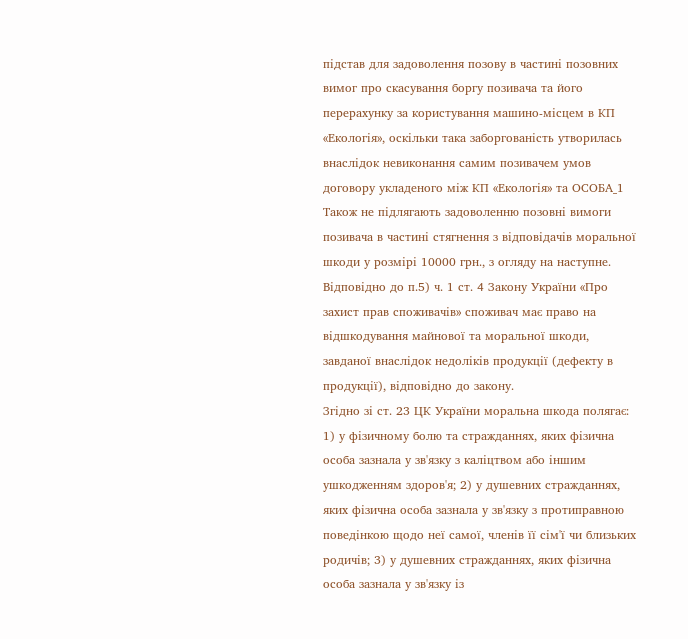підстав для задоволення позову в частині позовних вимог про скасування боргу позивача та його перерахунку за користування машино-місцем в КП «Екологія», оскільки така заборгованість утворилась внаслідок невиконання самим позивачем умов договору укладеного між КП «Екологія» та ОСОБА_1
Також не підлягають задоволенню позовні вимоги позивача в частині стягнення з відповідачів моральної шкоди у розмірі 10000 грн., з огляду на наступне.
Відповідно до п.5) ч. 1 ст. 4 Закону України «Про захист прав споживачів» споживач має право на відшкодування майнової та моральної шкоди, завданої внаслідок недоліків продукції (дефекту в продукції), відповідно до закону.
Згідно зі ст. 23 ЦК України моральна шкода полягає: 1) у фізичному болю та стражданнях, яких фізична особа зазнала у зв'язку з каліцтвом або іншим ушкодженням здоров'я; 2) у душевних стражданнях, яких фізична особа зазнала у зв'язку з протиправною поведінкою щодо неї самої, членів її сім'ї чи близьких родичів; 3) у душевних стражданнях, яких фізична особа зазнала у зв'язку із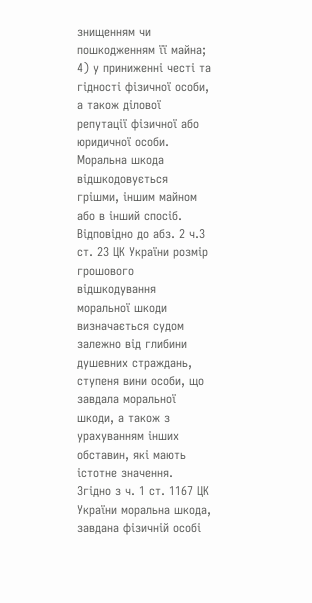знищенням чи пошкодженням її майна; 4) у приниженні честі та гідності фізичної особи, а також ділової репутації фізичної або юридичної особи.
Моральна шкода відшкодовується грішми, іншим майном або в інший спосіб.
Відповідно до абз. 2 ч.3 ст. 23 ЦК України розмір грошового відшкодування моральної шкоди визначається судом залежно від глибини душевних страждань, ступеня вини особи, що завдала моральної шкоди, а також з урахуванням інших обставин, які мають істотне значення.
Згідно з ч. 1 ст. 1167 ЦК України моральна шкода, завдана фізичній особі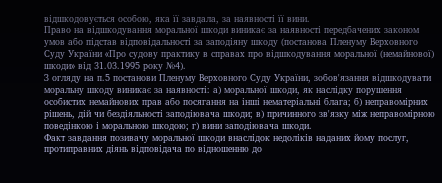відшкодовується особою, яка її завдала, за наявності її вини.
Право на відшкодування моральної шкоди виникає за наявності передбачених законом умов або підстав відповідальності за заподіяну шкоду (постанова Пленуму Верховного Суду України «Про судову практику в справах про відшкодування моральної (немайнової) шкоди» від 31.03.1995 року №4).
З огляду на п.5 постанови Пленуму Верховного Суду України, зобов'язання відшкодувати моральну шкоду виникає за наявності: а) моральної шкоди, як наслідку порушення особистих немайнових прав або посягання на інші нематеріальні блага; б) неправомірних рішень, дій чи бездіяльності заподіювача шкоди; в) причинного зв'язку між неправомірною поведінкою і моральною шкодою; г) вини заподіювача шкоди.
Факт завдання позивачу моральної шкоди внаслідок недоліків наданих йому послуг, протиправних діянь відповідача по відношенню до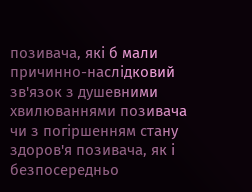позивача, які б мали причинно-наслідковий зв'язок з душевними хвилюваннями позивача чи з погіршенням стану здоров'я позивача, як і безпосередньо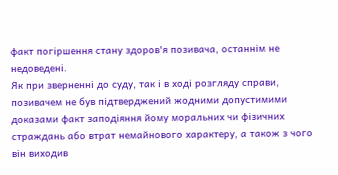факт погіршення стану здоров'я позивача, останнім не недоведені.
Як при зверненні до суду, так і в ході розгляду справи, позивачем не був підтверджений жодними допустимими доказами факт заподіяння йому моральних чи фізичних страждань або втрат немайнового характеру, а також з чого він виходив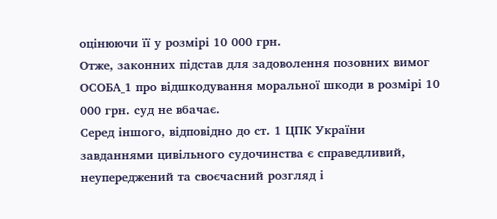оцінюючи її у розмірі 10 000 грн.
Отже, законних підстав для задоволення позовних вимог ОСОБА_1 про відшкодування моральної шкоди в розмірі 10 000 грн. суд не вбачає.
Серед іншого, відповідно до ст. 1 ЦПК України завданнями цивільного судочинства є справедливий, неупереджений та своєчасний розгляд і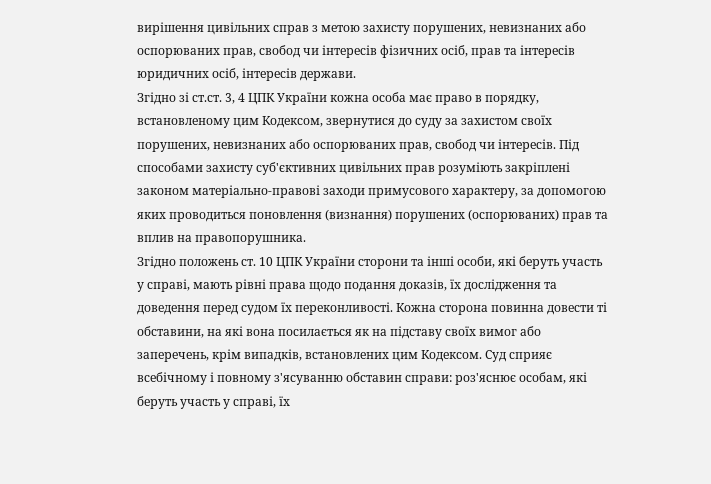вирішення цивільних справ з метою захисту порушених, невизнаних або оспорюваних прав, свобод чи інтересів фізичних осіб, прав та інтересів юридичних осіб, інтересів держави.
Згідно зі ст.ст. 3, 4 ЦПК України кожна особа має право в порядку, встановленому цим Кодексом, звернутися до суду за захистом своїх порушених, невизнаних або оспорюваних прав, свобод чи інтересів. Під способами захисту суб'єктивних цивільних прав розуміють закріплені законом матеріально-правові заходи примусового характеру, за допомогою яких проводиться поновлення (визнання) порушених (оспорюваних) прав та вплив на правопорушника.
Згідно положень ст. 10 ЦПК України сторони та інші особи, які беруть участь у справі, мають рівні права щодо подання доказів, їх дослідження та доведення перед судом їх переконливості. Кожна сторона повинна довести ті обставини, на які вона посилається як на підставу своїх вимог або заперечень, крім випадків, встановлених цим Кодексом. Суд сприяє всебічному і повному з'ясуванню обставин справи: роз'яснює особам, які беруть участь у справі, їх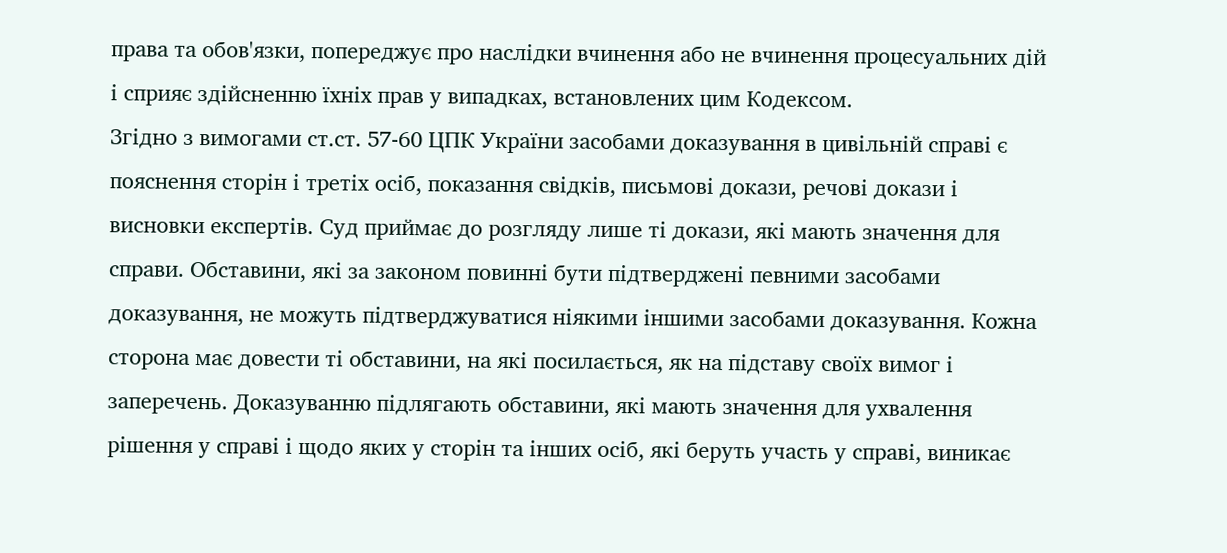права та обов'язки, попереджує про наслідки вчинення або не вчинення процесуальних дій і сприяє здійсненню їхніх прав у випадках, встановлених цим Кодексом.
Згідно з вимогами ст.ст. 57-60 ЦПК України засобами доказування в цивільній справі є пояснення сторін і третіх осіб, показання свідків, письмові докази, речові докази і висновки експертів. Суд приймає до розгляду лише ті докази, які мають значення для справи. Обставини, які за законом повинні бути підтверджені певними засобами доказування, не можуть підтверджуватися ніякими іншими засобами доказування. Кожна сторона має довести ті обставини, на які посилається, як на підставу своїх вимог і заперечень. Доказуванню підлягають обставини, які мають значення для ухвалення рішення у справі і щодо яких у сторін та інших осіб, які беруть участь у справі, виникає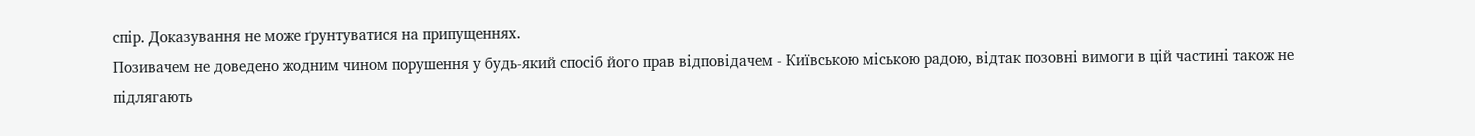спір. Доказування не може ґрунтуватися на припущеннях.
Позивачем не доведено жодним чином порушення у будь-який спосіб його прав відповідачем - Київською міською радою, відтак позовні вимоги в цій частині також не підлягають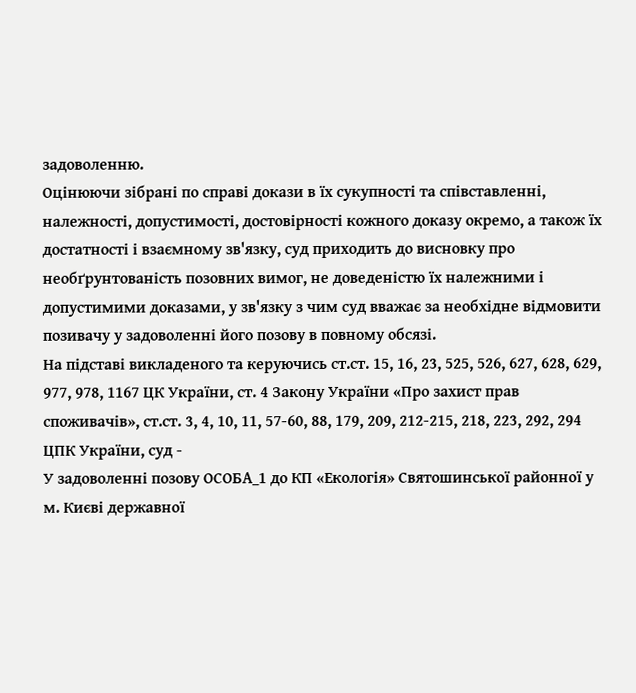задоволенню.
Оцінюючи зібрані по справі докази в їх сукупності та співставленні, належності, допустимості, достовірності кожного доказу окремо, а також їх достатності і взаємному зв'язку, суд приходить до висновку про необґрунтованість позовних вимог, не доведеністю їх належними і допустимими доказами, у зв'язку з чим суд вважає за необхідне відмовити позивачу у задоволенні його позову в повному обсязі.
На підставі викладеного та керуючись ст.ст. 15, 16, 23, 525, 526, 627, 628, 629, 977, 978, 1167 ЦК України, ст. 4 Закону України «Про захист прав споживачів», ст.ст. 3, 4, 10, 11, 57-60, 88, 179, 209, 212-215, 218, 223, 292, 294 ЦПК України, суд -
У задоволенні позову ОСОБА_1 до КП «Екологія» Святошинської районної у м. Києві державної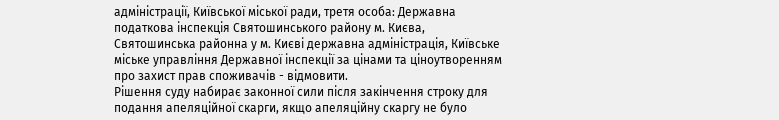адміністрації, Київської міської ради, третя особа: Державна податкова інспекція Святошинського району м. Києва, Святошинська районна у м. Києві державна адміністрація, Київське міське управління Державної інспекції за цінами та ціноутворенням про захист прав споживачів - відмовити.
Рішення суду набирає законної сили після закінчення строку для подання апеляційної скарги, якщо апеляційну скаргу не було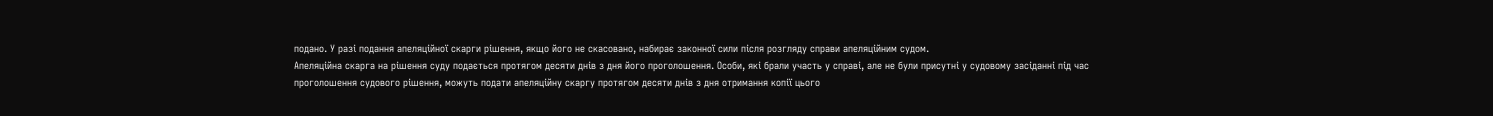подано. У разі подання апеляційної скарги рішення, якщо його не скасовано, набирає законної сили після розгляду справи апеляційним судом.
Апеляційна скарга на рішення суду подається протягом десяти днів з дня його проголошення. Особи, які брали участь у справі, але не були присутні у судовому засіданні під час проголошення судового рішення, можуть подати апеляційну скаргу протягом десяти днів з дня отримання копії цього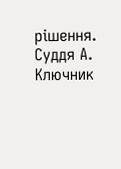рішення.
Суддя А. Ключник